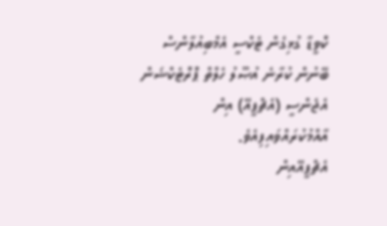ކޮވީޑާ ގުޅިގެން ޓެކްސީ އެމްބިއުލާންސް ބޭނުން ކުރާނެ އުޞޫލު ހެލްތް ޕޮރޮޓެކްޝަން އެޖެންސީ (އެޗްޕީއޭ) އިން އާއްމުކުރައްވައިފިއެވެ.
އެޗްޕީއޭއިން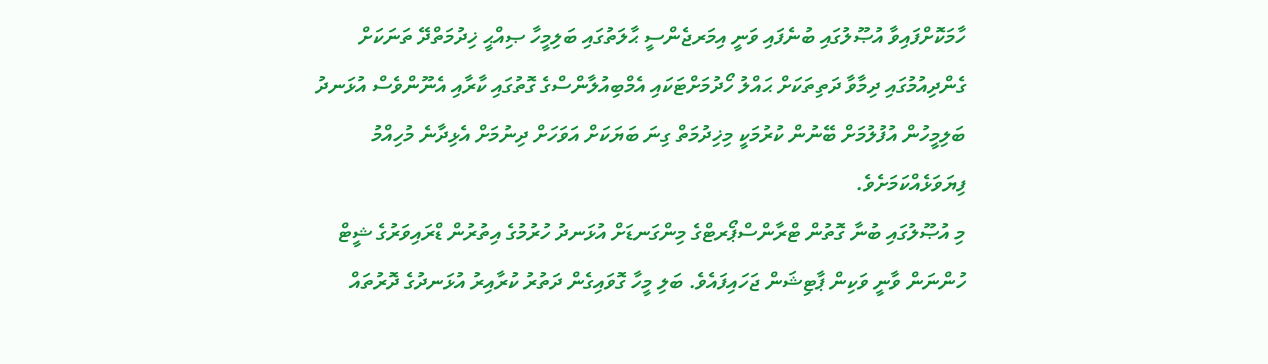ހާމަކޮށްފައިވާ އުޞޫލުގައި ބުނެފައި ވަނީ އިމަރޖެންސީ ޙާލަތުގައި ބަލިމީހާ ޞިއްޙީ ޚިދުމަތްދޭ ތަނަކަށް ގެންދިއުމުގައި ދިމާވާ ދަތިތަކަށް ޙައްލު ހޯދުމަށްޓަކައި އެމްބިއުލާންސްގެ ގޮތުގައި ކާރާއި އެނޫންވެސް އުޅަނދު ބަލިމީހުން އުފުލުމަށް ބޭނުން ކުރުމަކީ މިޚިދުމަތް ގިނަ ބަޔަކަށް އަވަހަށް ދިނުމަށް އެޅިދާނެ މުހިއްމު ފިޔަވަޅެއްކަމަށެވެ.
މި އުޞޫލުގައި ބުނާ ގޮތުން ޓްރާންސްޕޯރޓްގެ މިންގަނޑަށް އުޅަނދު ހުރުމުގެ އިތުރުން ޑްރައިވަރުގެ ޝީޓް ހުންނަން ވާނީ ވަކިން ޕާޓިޝަން ޖަހައިފައެވެ. ބަލި މީހާ ގޮވައިގެން ދަތުރު ކުރާއިރު އުޅަނދުގެ ދޮރުތައް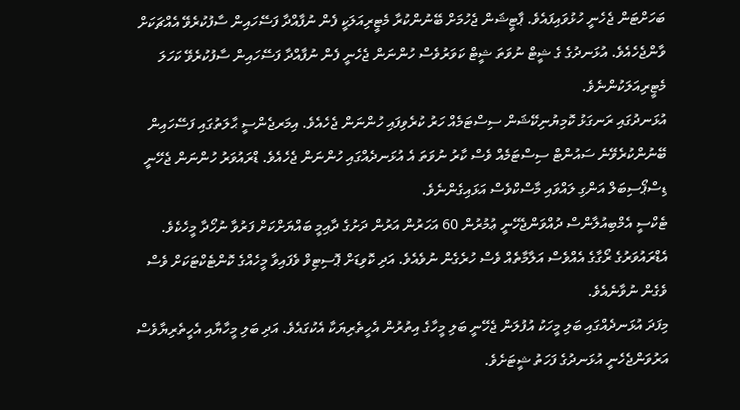ބަހަށްޓަން ޖެހެނީ ހުޅުވައިފައެވެ. ޕާޓީޝަން ޖެހުމަށް ބޭނުންކުރާ މެޓީރިއަލަކީ ފެން ނުފާއްދާ ފަސޭހައިން ސާފުކުރެވޭ އެއްޗަކަށް ވާންޖެހެއެވެ. އުޅަނދުގެ ގެ ޝީޓް ނުވަތަ ޝީޓް ކަވަރުވެސް ހުންނަން ޖެހެނީ ފެން ނުފާއްދާ ފަސޭހައިން ސާފުކުރެވޭ ކަހަލަ މެޓީރިއަލަކުންނެވެ.
އުޅަނދުގައި ރަނގަޅު ކޮމިޔުނިކޭޝަން ސިސްޓަމެއް ހަރު ކުރެވިފައި ހުންނަން ޖެހެއެވެ. އިމަރޖެންސީ ޙާލަތުގައި ފަސޭހައިން ބޭނުންކުރެވޭނެ ސައުންޓް ސިސްޓަމެއް ވެސް ކާރު ނުވަތަ އެ އުޅަނދެއްގައި ހުންނަން ޖެހެއެވެ. ޑްރައުވަރު ހުންނަން ޖެހޭނީ ޑިސްޕޯސިބަލް އަންގި ލައްވައި މާސްކްވެސް އަޅައިގެންނެވެ.
ޓެކްސީ އެމްބިއުލާންސް ދުއްވަންޖެހޭނީ ޢުމުރުން 60 އަހަރުން އަރުން ދަށުގެ ދާއިމީ ބައްޔަށްކަށް ފަރުވާ ނުހޯދާ މީހެކެވެ. އެޑްރައުވަރުގެ ރޯގާގެ އެއްވެސް އަލާމާތެއް ވެސް ހުރެގެން ނުވެއެވެ. އަދި ކޮވިޑަށް ޕޮސިޓިވް ވެފައިވާ މީހެއްގެ ކޮންޓެކްޓަކަށް ވެސް ވެގެން ނުވާނެއެވެ.
މިފަދަ އުޅަނދެއްގައި ބަލި މީހަކު އުފުލަން ޖެހޭނީ ބަލި މީހާގެ އިތުރުން އެހީތެރިޔަކާ އެކުގައެވެ. އަދި ބަލި މީހާޔާއި އެހީތެރިޔާވެސް އަރުވަންޖެހެނީ އުޅަނދުގެ ފަހަތު ޝީޓަށެވެ.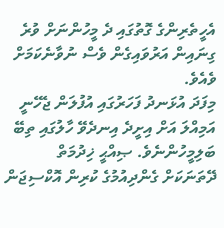އެހީތެރިންގެ ގޮތުގައި ދެ މީހުންނަށް ވުރެ ގިނައިން އަރުވައިގެން ވެސް ނުވާނެކަމަށް ވެއެވެ.
މިފަދަ އުޅަނދު ފަހަރުގައި އުފުލަން ޖެހޭނީ އަމިއްލަ އަށް އިށީދެ އިނދެވޭ ހާލުގައި ތިބޭ ބަލިމީހުންނެވެ. ޞިއްޙީ ޚިދުމަތް ދޭތަނަކަށް ގެންދިއުމުގެ ކުރިން އޮކްސިޖަން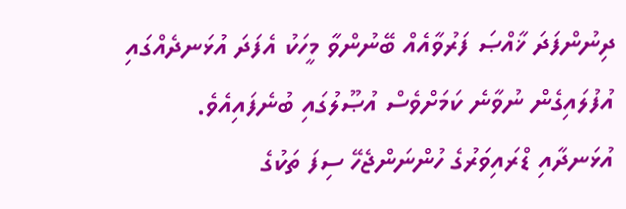ދިނުންފަދަ ޚާއްޞަ ފަރުވާއެއް ބޭނުންވާ މީހަކު އެފަދަ އުޅަނދެއްގައި އުފުލައިގެން ނުވާނެ ކަމަށްވެސް އުޞޫލުގައި ބުނެފައިއެވެ.
އުޅަނދާއި ޑްރައިވަރުގެ ހުންނަންޖެހޭ ސިފަ ތަކުގެ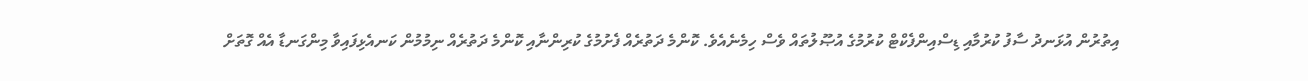އިތުރުން އުޅަނދު ސާފު ކުރުމާއި ޑިސްއިންފެކްޓް ކުރުމުގެ އުޞޫލުތައް ވެސް ހިމެނެއެވެ. ކޮންމެ ދަތުރެއް ފެށުމުގެ ކުރިންނާއި ކޮންމެ ދަތުރެއް ނިމުމުން ކަނއެޅިފައިވާ މިންގަނޑާ އެއް ގޮތަށް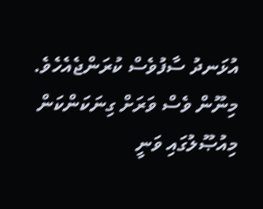އުޅަނދު ސާފުވެސް ކުރަންޖެއެހެވެ. މިނޫން ވެސް ވަރަށް ގިނަކަންކަން މިއުޞޫލުގައި ވަނީ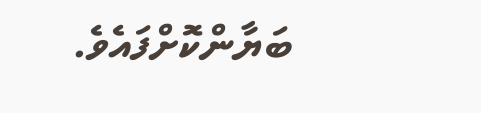ބަޔާންކޮށްފައެވެ.